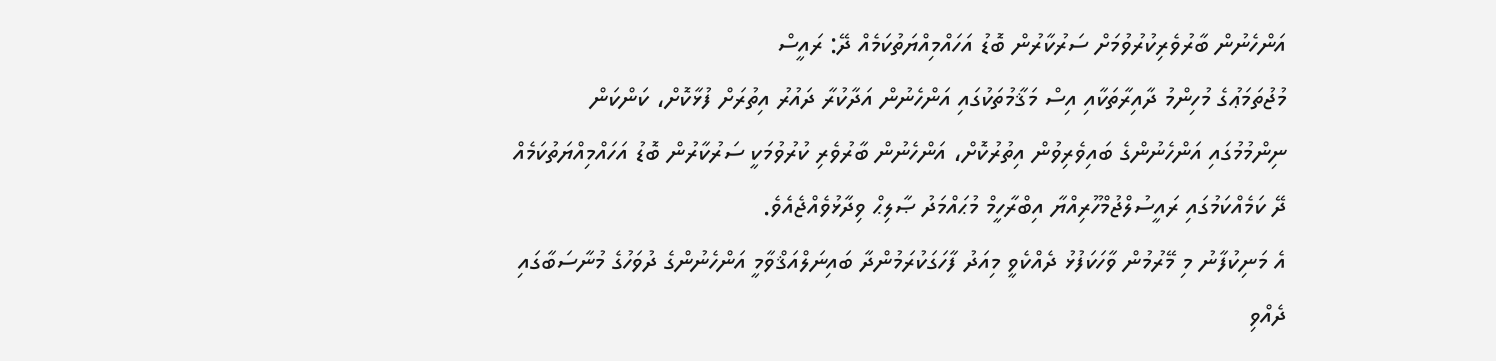އަންހެނުން ބާރުވެރިކުރުވުމަށް ސަރުކާރުން ބޮޑު އަހައްމިއްޔަތުކަމެއް ދޭ: ރައީސް
މުޖުތަމަޢުގެ މުހިންމު ދާއިރާތަކާއި އިސް މަޤާމުތަކުގައި އަންހެނުން އަދާކުރާ ދައުރު އިތުރަށް ފުޅާކޮށް، ކަންކަން ނިންމުމުގައި އަންހެނުންގެ ބައިވެރިވުން އިތުރުކޮށް، އަންހެނުން ބާރުވެރި ކުރުވުމަކީ ސަރުކާރުން ބޮޑު އަހައްމިއްޔަތުކަމެއް ދޭ ކަމެއްކަމުގައި ރައީސުލްޖުމްހޫރިއްޔާ އިބްރާހީމް މުޙައްމަދު ޞާލިޙް ވިދާޅުވެއްޖެއެވެ.
އެ މަނިކުފާނު މި މޭރުމުން ވާހަކަފުޅު ދެއްކެވީ މިއަދު ފާހަގަކުރަމުންދާ ބައިނަލްއަޤްވާމީ އަންހެނުންގެ ދުވަހުގެ މުނާސަބާގައި ދެއްވި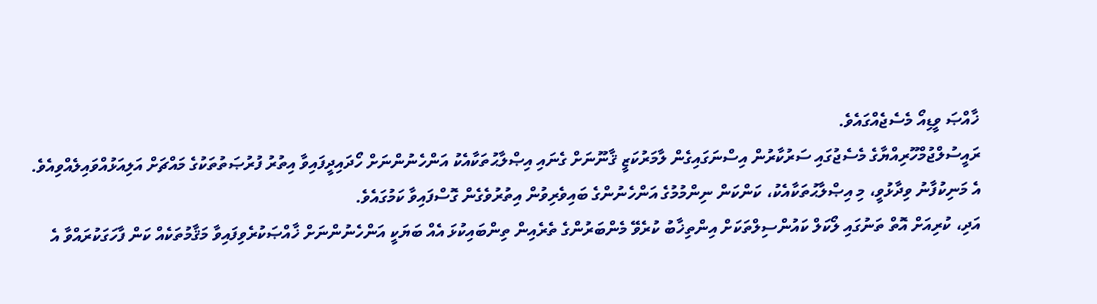ޚާއްޞަ ވީޑިއޯ މެސެޖެއްގައެވެ.
ރައީސުލްޖުމްހޫރިއްޔާގެ މެސެޖުގައި ސަރުކާރުން އިސްނަގައިގެން ލާމަރުކަޒީ ޤާނޫނަށް ގެނައި އިޞްލާޙުތަކާއެކު އަންހެނުންނަށް ހޯދައިދީފައިވާ އިތުރު ފުރުޞަތުތަކުގެ މައްޗަށް އަލިއަޅުއްވައިލެއްވިއެވެ. އެ މަނިކުފާނު ވިދާޅުވީ، މި އިޞްލާޙުތަކާއެކު، ކަންކަން ނިންމުމުގެ އަންހެނުންގެ ބައިވެރިވުން އިތުރުވެގެން ގޮސްފައިވާ ކަމުގައެވެ.
އަދި، ކުރިއަށް އޮތް ތަނުގައި ލޯކަލް ކައުންސިލްތަކަށް އިންތިޚާބު ކުރެވޭ މެންބަރުންގެ ތެރެއިން ތިންބައިކުޅަ އެއް ބަޔަކީ އަންހެނުންނަށް ޚާއްޞަކުރެވިފައިވާ މަޤާމުތަކެއް ކަން ފާހަގަކުރައްވާ އެ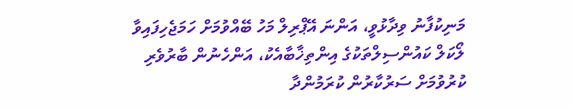މަނިކުފާނު ވިދާޅުވީ، އަންނަ އޭޕްރިލް މަހު ބޭއްވުމަށް ހަމަޖެހިފައިވާ ލޯކަލް ކައުންސިލްތަކުގެ އިންތިޚާބާއެކު، އަންހެނުން ބާރުވެރި ކުރުވުމަށް ސަރުކާރުން ކުރަމުންދާ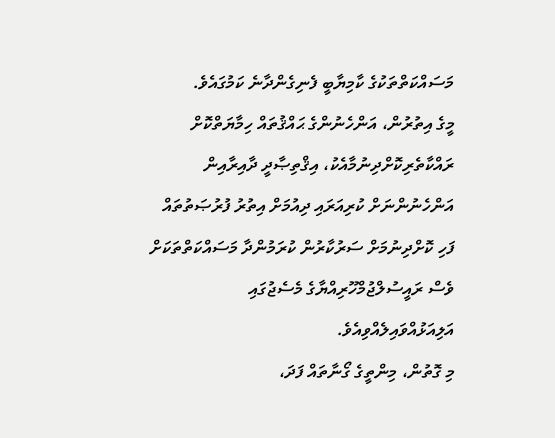މަސައްކަތްތަކުގެ ކާމިޔާބީ ފެނިގެންދާނެ ކަމުގައެވެ.
މީގެ އިތުރުން، އަންހެނުންގެ ޙައްޤުތައް ހިމާޔަތްކޮށް ރައްކާތެރިކޮށްދިނުމާއެކު، އިޤްތިޞާދީ ދާއިރާއިން އަންހެނުންނަށް ކުރިއަރައި ދިއުމަށް އިތުރު ފުރުޞަތުތައް ފަހި ކޮށްދިނުމަށް ސަރުކާރުން ކުރަމުންދާ މަސައްކަތްތަކަށް ވެސް ރައީސުލްޖުމްހޫރިއްޔާގެ މެސެޖުގައި އަލިއަޅުއްވައިލެއްވިއެވެ.
މި ގޮތުން، މިންތީގެ ގޯނާތައް ފަދަ،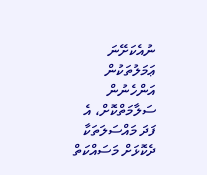ނުއެކަށޭނަ ޢަމަލުތަކުން އަންހެނުން ސަލާމަތްކޮށް، އެ ފަދަ މައްސަލަތަކާ ދެކޮޅަށް މަސައްކަތް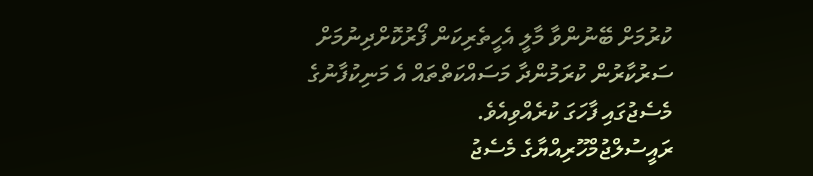ކުރުމަށް ބޭނުންވާ މާލީ އެހީތެރިކަން ފޯރުކޮށްދިނުމަށް ސަރުކާރުން ކުރަމުންދާ މަސައްކަތްތައް އެ މަނިކުފާނުގެ މެސެޖުގައި ފާހަގަ ކުރެއްވިއެވެ.
ރައީސުލްޖުމްހޫރިއްޔާގެ މެސެޖު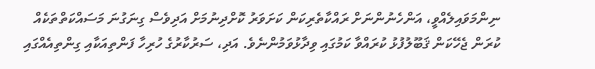ނިންމަވައިލެއްވީ، އަންހެނުންނަށް ރައްކާތެރިކަން ކަށަވަރު ކޮށްދިނުމަށް އަދިވެސް ގިނަގުނަ މަސައްކަތްތަކެއް ކުރަން ޖެހޭކަން ޤަބޫލުފުޅު ކުރައްވާ ކަމުގައި ވިދާޅުވަމުންނެވެ. އަދި، ސަރުކާރުގެ ހުރިހާ ފަންތިއަކާއި ގިންތިއެއްގައި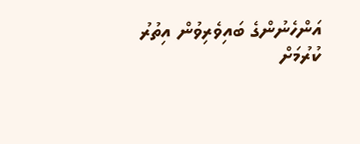އަންހެނުންގެ ބައިވެރިވުން އިތުރު ކުރުމަށް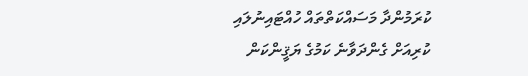ކުރަމުންދާ މަސައްކަތްތައް ހުއްޓައިނުލައި ކުރިއަށް ގެންދަވާނެ ކަމުގެ ޔަޤީންކަން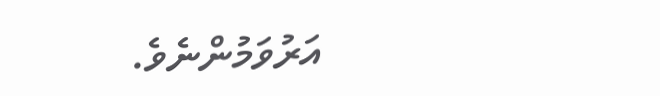އަރުވަމުންނެވެ.